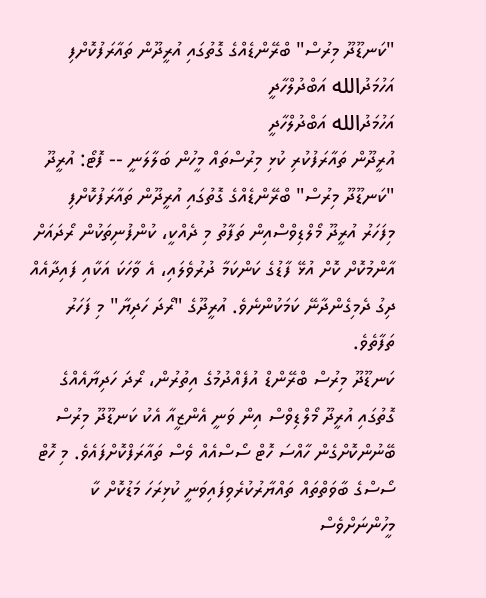"ކަނޑޫދޫ މިރުސް" ބްރޭންޑެއްގެ ގޮތުގައި އުރީދޫން ތައާރަފުކޮށްފި
އަހުމަދުالله އަބްދުލްހާދީ
އަހުމަދުالله އަބްދުލްހާދީ
އުރީދޫން ތައާރަފުކުރި ކުޅި މިރުސްތައް މީހުން ބަލާލަނީ -- ފޮޓޯ: އުރީދޫ
"ކަނޑޫދޫ މިރުސް" ބްރޭންޑެއްގެ ގޮތުގައި އުރީދޫން ތައާރަފުކޮށްފި
މިފަހަރު އުރީދޫ މޯލްޑިވްސްއިން ތަފާތު މި ދެއްކީ، ކުންފުނިތަކުން ރޯދައަށް އާންމުކޮށް ކޮށް އުޅޭ ފާޑުގެ ކަންކަމާ ދުރުވެލައި، އެ ވާހަކަ އަކާއި ފައިދާއެއް ދިގު ދެމިގެންދާނޭ ކަމަކުންނެވެ. އުރީދޫގެ "ރޯދަ ހަދިޔާ" މި ފަހަރު ތަފާތެވެ.
ކަނޑޫދޫ މިރުސް ބްރޭންޑް އުފެއްދުމުގެ އިތުރުން، ރޯދަ ހަދިޔާއެއްގެ ގޮތުގައި އުރީދޫ މޯލްޑިވްސް އިން ވަނީ އެންޒީއާ އެކު ކަނޑޫދޫ މިރުސް ބޭނުންކޮށްގެން ހާއްސަ ހޮޓް ސޯސްއެއް ވެސް ތައާރަފްކޮށްފައެވެ. މި ހޮޓް ސޯސްގެ ބާވަތްތައް ތައްޔާރުކުރެވިފައިވަނީ ކުޅިރަހަ މަޑުކޮށް ކާ މީހުންނަށްވެސް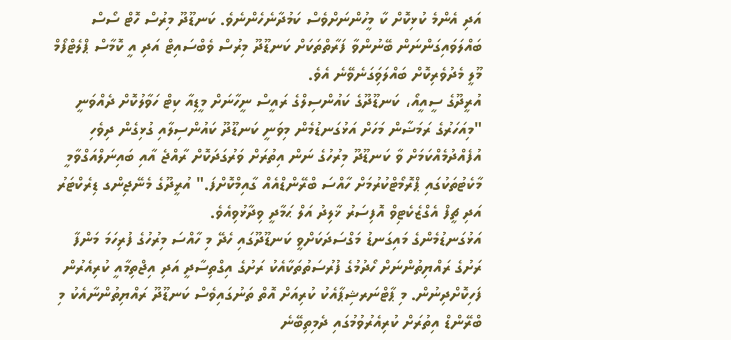އަދި އެންމެ ކުޅިކޮށް ކާ މީހުންނަށްވެސް ކަމުދާނެހެންނެވެ. ކަނޑޫދޫ މިރުސް ހޮޓް ސޯސް ބައްލަވައިގަންނަން ބޭނުންވާ ފަރާތްތަކަށް ކަނޑޫދޫ މިރުސް ވެބްސައިޓް އަދި އީ ކޮމާސް ޕްލެޓްފޯމް މޫލީ މެދުވެރިކޮށް ބައްލަވަިގަނެވޭނެ އެވެ.
އުރީދޫގެ ސީއީއޯ، ކަނޑޫދޫގެ ކައުންސިލްގެ ރައީސް ނީހާނަށް މީޑިއާ ކިޓް ހަވާލުކޮށް ދެއްވަނީ
"މިއަހަރުގެ ރަމަޟާން މަހަށް އަޅުގަނޑުމެން މިވަނީ ކަނޑޫދޫ ކައުންސިލާއި ގުޅިގެން ދިވެހި އުފެއްދުމެއްކަމަށް ވާ ކަނޑޫދޫ މިރުހުގެ ނަން އިތުރަށް ވަރުގަދަކޮށް ރާއްޖެ އާއި ބައިނަލްއަގްވާމީ މާކެޓުތަކުގައި ޕްރޮމޯޓްކުރުމަށް ހާއްސަ ބްރޭންޑްއެއް ގާއިމްކޮށްފަ." އުރީދޫގެ މެނޭޖިންގ ޑިރެކްޓަރު އަދި ޗީފް އެގްޒެކެޓިވް އޮފިސަރު ޚާލިދު އަލް ޙަމާދީ ވިދާޅުވިއެވެ.
އަޅުގަނޑުމެންގެ މައިގަނޑު މަގްސަދަކަށްވީ ކަނޑޫދޫގައި ހެދޭ މި ހާއްސަ މިރުހުގެ ފުރިހަމަ މަންފާ ރަށުގެ ރައްޔިތުންނަށް ހޯދުމުގެ ފުރުސަތުތަކާއެކު ރަށުގެ އިގްތިސާދީ އަދި އިޖްތިމާއީ ކުރިއެރުން ފަހިކޮށްދިނުން. މި ޕާޓްނަރޝިޕާއެކު ކުރިއަށް އޮތް ތަނުގައިވެސް ކަނޑޫދޫ ރައްޔިތުންނާއެކު މި ބްރޭންޑް އިތުރަށް ކުރިއެރުވުމުގައި ދެމިތިބޭނެ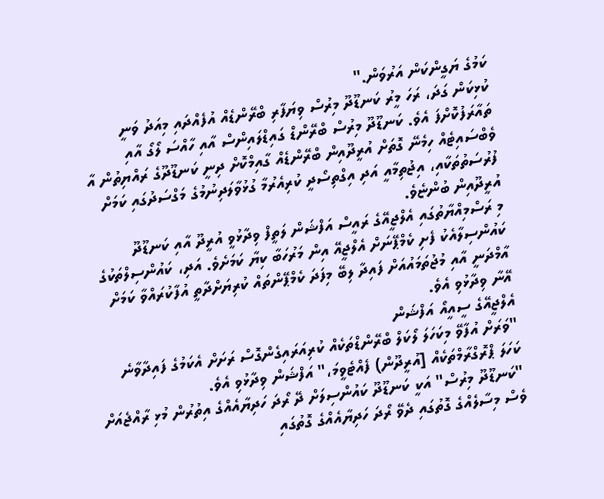ކަމުގެ ޔަގީންކަން އަރުވަން."
ކުޅިކަން ގަދަ، ރަހަ މީރު ކަނޑޫދޫ މިރުސް ވިޔަފާރި ބްރޭންޑެއް އުފެއްދައި މިއަދު ވަނީ ތައާރަފުކޮށްފަ އެވެ. ކަނޑޫދޫ މިރުސް ބްރޭންޑް ގައިޑްލައިންސް އާއި ހާއްސަ ލޯގޯ އާއި ވެބްސައިޓެއް ހިމެނޭ ގޮތަށް އުރީދޫއިން ބްރޭންޑެއް ގާއިމްކޮށް ދިނީ ކަނޑޫދޫގެ ރައްޔިތުން އާ ފުރުސަތުތަކާއި، އިޖުތިމާއީ އަދި އިގްތިސޯދީ ކުރިއެރުމާ ގުޅުވާލަދިނުމުގެ މަގްސަދުގައި ކަމަށް އުރީދޫއިން ބުންޏެވެ.
މި ރަސްމިއްޔާތުގައި އެލްޖީއޭގެ ރައީސް އަފްޝަން ލަތީފް ވިދާޅުވީ އުރީދޫ އާއި ކަނޑޫދޫ ކައުންސިލާއެކު ފެށި ކެމްޕޭނަށް އެލްޖީއޭ އިން މަރުހަބާ ކިޔާ ކަމަށެވެ. އަދި، ކައުންސިލްތަކުގެ އާމްދަނީ އާއި މުޖުތަމައުއަށް ފައިދާ ލިބޭ މިފަދަ ކެމްޕޭންތައް ކުރިޔަށްދާތީ އުފާކުރައްވާ ކަމަށް އޭނާ ވިދާޅުވި އެވެ.
އެލްޖީއޭގެ ސީއީއޯ އަފްޝަން
"ވަރަށް އުފާވޭ މިކަހަލަ ލޯކަލް ބްރޭންޑްތަކެއް ކުރިއަރައިގެންގޮސް ރަށަށް އެކަމުގެ ފައިދާވާނެ ކަހަލަ ޕްރޮގްރާމްތަކެއް [އުރީދޫން) ފެއްޓެވީމަ،" އަފްޝަން ވިދާޅުވި އެވެ.
"ކަނޑޫދޫ މިރުސް" އަކީ ކަނޑޫދޫ ކައުންސިލަށް ދޭ ރޯދަ ހަދިޔާއެއްގެ އިތުރުން މުޅި ރާއްޖެއަށް ވެސް މިސާލެއްގެ ގޮތުގައި ދެވޭ ރޯދަ ހަދިޔާއެއްގެ ގޮތުގައި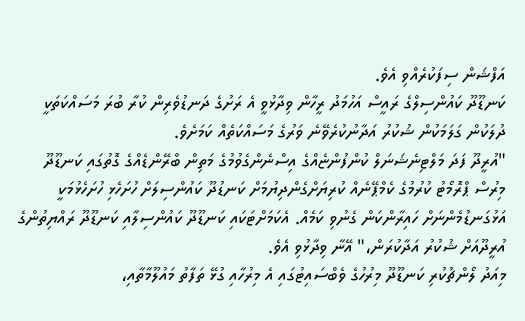އަފްޝަން ސިފަކުރެއްވި އެވެ.
ކަނޑޫދޫ ކައުންސިލްގެ ރައީސް އަހުމަދު ރީހާން ވިދާޅުވީ އެ ރަށުގެ ދަނޑުވެރިން ކުރާ ބުރަ މަސައްކަތަކީ ދުލަކުން ގަލަމަކުން ޝުކުރު އަދާނުކުރެވޭނެ ވަރުގެ މަސައްކަތެއް ކަމަށެވެ.
"އުރީދޫ ފަދަ މަލްޓިނެޝަނަލް ކުންފުންޏެއްގެ އިސްނެންގެވުމުގެ މަތިން ބްރޭންޑެއްގެ ގޮތުގައި ކަނޑޫދޫ މިރުސް ޕްރޮމޯޓު ކުރުމުގެ ކެމްޕޭނެއް ކުރިޔަށްގެންދިޔުމަށް ކަނޑުދޫ ކައުންސިލަށް ހުށަހެޅި ހުށަހެޅުމަކީ އަޅުގަނޑުމެންނަށް ހައިރާންކަން ގެނުވި ކަމެއް. އެކަމަށްޓަކައި ކަނޑޫދޫ ކައުންސިލާއި ކަނޑޫދޫ ރައްޔިތުންގެ އުރީދޫއަށް ޝުކުރު އަދާކުރަން،" އޭނާ ވިދާޅުވި އެވެ.
މިއަދު ލޯންޗުކުރި ކަނޑޫދޫ މިރުހުގެ ވެބްސައިޓުގައި އެ މިރުހާއި ގުޅޭ ތަފާތު މައުލޫމާތާއި،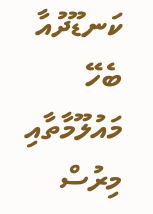ކަނޑޫދުއާ ބެހޭ މައުލޫމާތާއި މިރުސް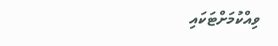ވިއްކުމަށްޓަކައި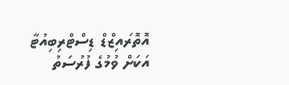އޮތޮރައިޒްޑް ޑިސްޓްރިބިއުޓާ އަކަށް ވުމުގެ ފުރުސަތު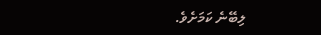ލިބޭނެ ކަމަށެވެ.